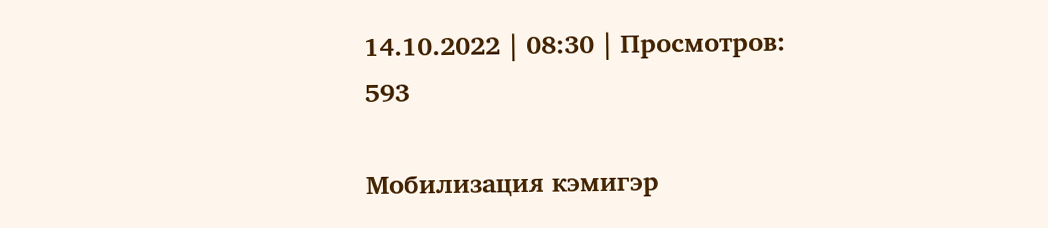14.10.2022 | 08:30 | Просмотров: 593

Мобилизация кэмигэр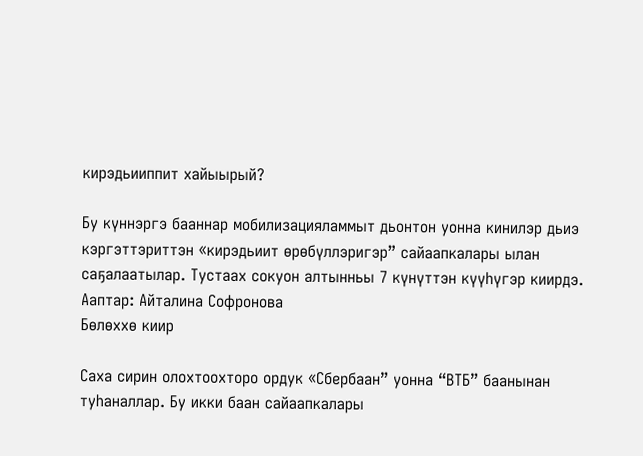кирэдьииппит хайыырый?

Бу күннэргэ бааннар мобилизацияламмыт дьонтон уонна кинилэр дьиэ кэргэттэриттэн «кирэдьиит өрөбүллэригэр” сайаапкалары ылан саҕалаатылар. Тустаах сокуон алтынньы 7 күнүттэн күүһүгэр киирдэ.
Ааптар: Айталина Софронова
Бөлөххө киир

Саха сирин олохтоохторо ордук «Сбербаан” уонна “ВТБ” баанынан туһаналлар. Бу икки баан сайаапкалары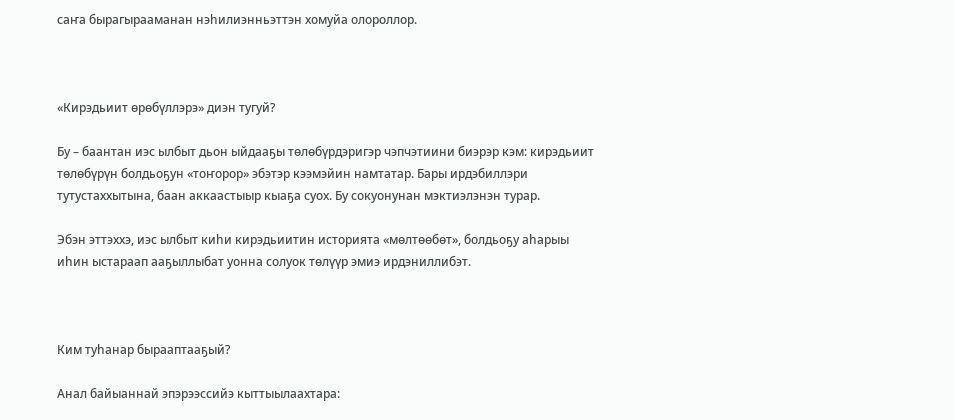саҥа бырагырааманан нэһилиэнньэттэн хомуйа олороллор.



«Кирэдьиит өрөбүллэрэ» диэн тугуй?

Бу – баантан иэс ылбыт дьон ыйдааҕы төлөбүрдэригэр чэпчэтиини биэрэр кэм: кирэдьиит төлөбүрүн болдьоҕун «тоҥорор» эбэтэр кээмэйин намтатар. Бары ирдэбиллэри тутустаххытына, баан аккаастыыр кыаҕа суох. Бу сокуонунан мэктиэлэнэн турар.

Эбэн эттэххэ, иэс ылбыт киһи кирэдьиитин историята «мөлтөөбөт», болдьоҕу аһарыы иһин ыстараап ааҕыллыбат уонна солуок төлүүр эмиэ ирдэниллибэт.



Ким туһанар бырааптааҕый?

Анал байыаннай эпэрээссийэ кыттыылаахтара: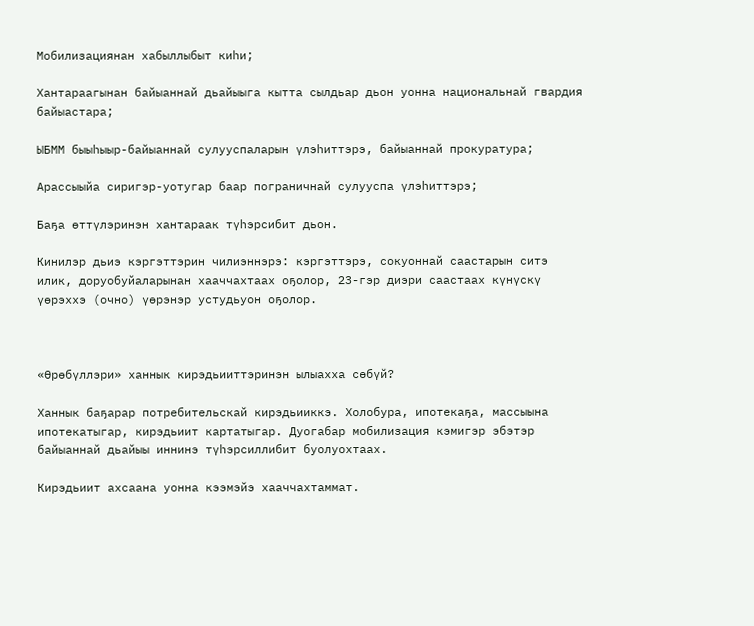Мобилизациянан хабыллыбыт киһи;

Хантараагынан байыаннай дьайыыга кытта сылдьар дьон уонна национальнай гвардия байыастара;

ЫБММ быыһыыр-байыаннай сулууспаларын үлэһиттэрэ, байыаннай прокуратура;

Арассыыйа сиригэр-уотугар баар пограничнай сулууспа үлэһиттэрэ;

Баҕа өттүлэринэн хантараак түһэрсибит дьон.

Кинилэр дьиэ кэргэттэрин чилиэннэрэ: кэргэттэрэ, сокуоннай саастарын ситэ илик, доруобуйаларынан хааччахтаах оҕолор, 23-гэр диэри саастаах күнүскү үөрэххэ (очно) үөрэнэр устудьуон оҕолор.



«Өрөбүллэри» ханнык кирэдьииттэринэн ылыахха сөбүй?

Ханнык баҕарар потребительскай кирэдьииккэ. Холобура, ипотекаҕа, массыына ипотекатыгар, кирэдьиит картатыгар. Дуогабар мобилизация кэмигэр эбэтэр  байыаннай дьайыы иннинэ түһэрсиллибит буолуохтаах.

Кирэдьиит ахсаана уонна кээмэйэ хааччахтаммат.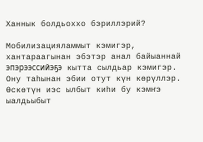Ханнык болдьоххо бэриллэрий?

Мобилизацияламмыт кэмигэр, хантараагынан эбэтэр анал байыаннай эпэрээссийэҕэ кытта сылдьар кэмигэр. Ону таһынан эбии отут күн көрүллэр. Өскөтүн иэс ылбыт киһи бу кэмҥэ ыалдьыбыт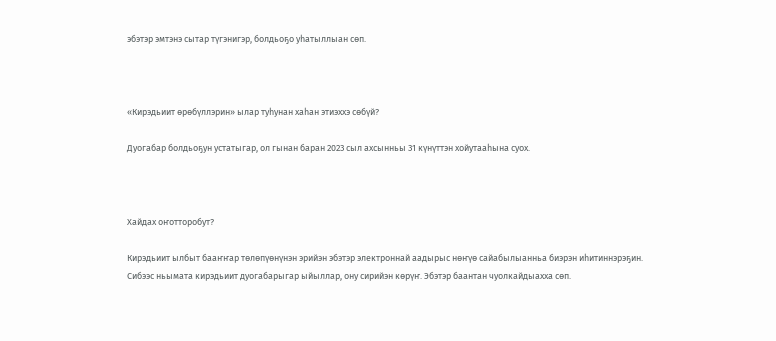эбэтэр эмтэнэ сытар түгэнигэр, болдьоҕо уһатыллыан сөп.



«Кирэдьиит өрөбүллэрин» ылар туһунан хаһан этиэххэ сөбүй?

Дуогабар болдьоҕун устатыгар, ол гынан баран 2023 сыл ахсынньы 31 күнүттэн хойутааһына суох.



Хайдах оҥотторобут?

Кирэдьиит ылбыт бааҥҥар төлөпүөнүнэн эрийэн эбэтэр электроннай аадырыс нөҥүө сайабылыанньа биэрэн иһитиннэрэҕин. Сибээс ньымата кирэдьиит дуогабарыгар ыйыллар, ону сирийэн көрүҥ. Эбэтэр баантан чуолкайдыахха сөп.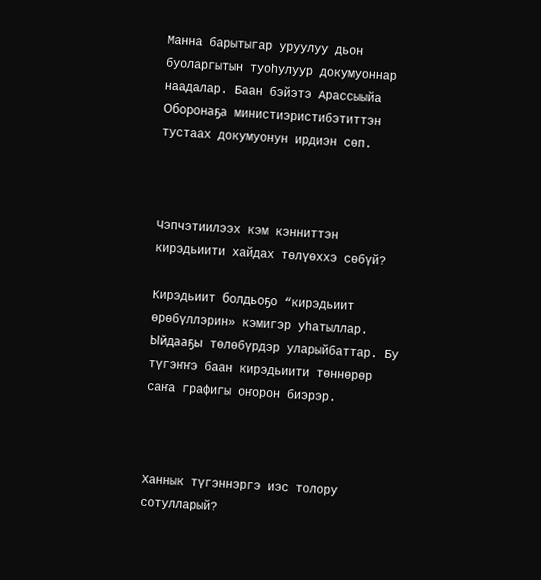Манна барытыгар уруулуу дьон буоларгытын туоһулуур докумуоннар наадалар. Баан бэйэтэ Арассыыйа Оборонаҕа министиэристибэтиттэн тустаах докумуонун ирдиэн сөп.



Чэпчэтиилээх кэм кэнниттэн кирэдьиити хайдах төлүөххэ сөбүй?

Кирэдьиит болдьоҕо “кирэдьиит өрөбүллэрин» кэмигэр уһатыллар. Ыйдааҕы төлөбүрдэр уларыйбаттар. Бу түгэҥҥэ баан кирэдьиити төннөрөр саҥа графигы оҥорон биэрэр.



Ханнык түгэннэргэ иэс толору сотулларый?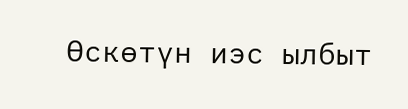Өскөтүн иэс ылбыт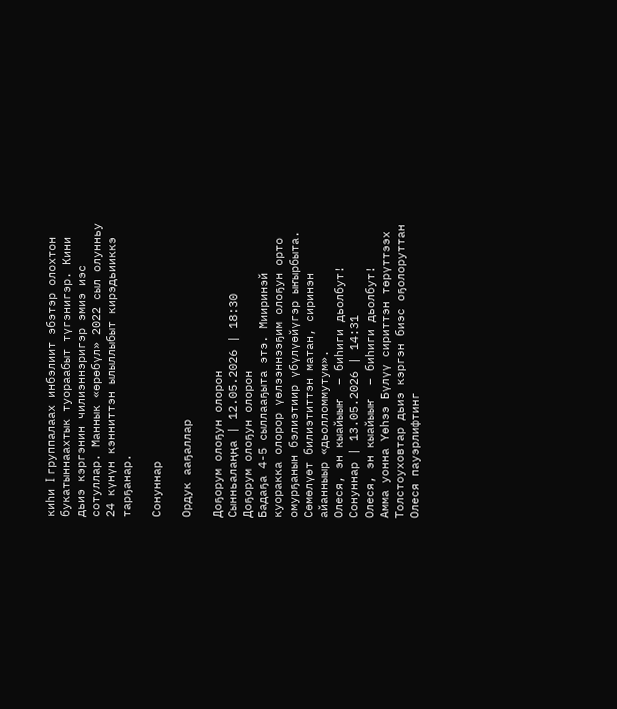киһи I группалаах инбэлиит эбэтэр олохтон букатыннаахтык туораабыт түгэнигэр. Кини дьиэ кэргэнин чилиэннэригэр эмиэ иэс сотуллар. Маннык «өрөбүл» 2022 сыл олунньу 24 күнүн кэнниттэн ылыллыбыт кирэдьииккэ тарҕанар.

Сонуннар

Ордук ааҕаллар

Доҕорум олоҕун олорон
Сынньалаңңа | 12.05.2026 | 18:30
Доҕорум олоҕун олорон
Бадаҕа 4-5 сыллааҕыта этэ. Мииринэй куоракка олорор үөлээннээҕим олоҕун орто омурҕанын бэлиэтиир үбүлүөйүгэр ыҥырбыта. Сөмөлүөт билиэтиттэн матан, сиринэн айанныыр «дьолломмутум».
Олеся, эн кыайыыҥ  – биһиги дьолбут!
Сонуннар | 13.05.2026 | 14:31
Олеся, эн кыайыыҥ  – биһиги дьолбут!
Амма уонна Үөһээ Бүлүү сириттэн төрүттээх Толстоуховтар дьиэ кэргэн биэс оҕолоруттан Олеся пауэрлифтинг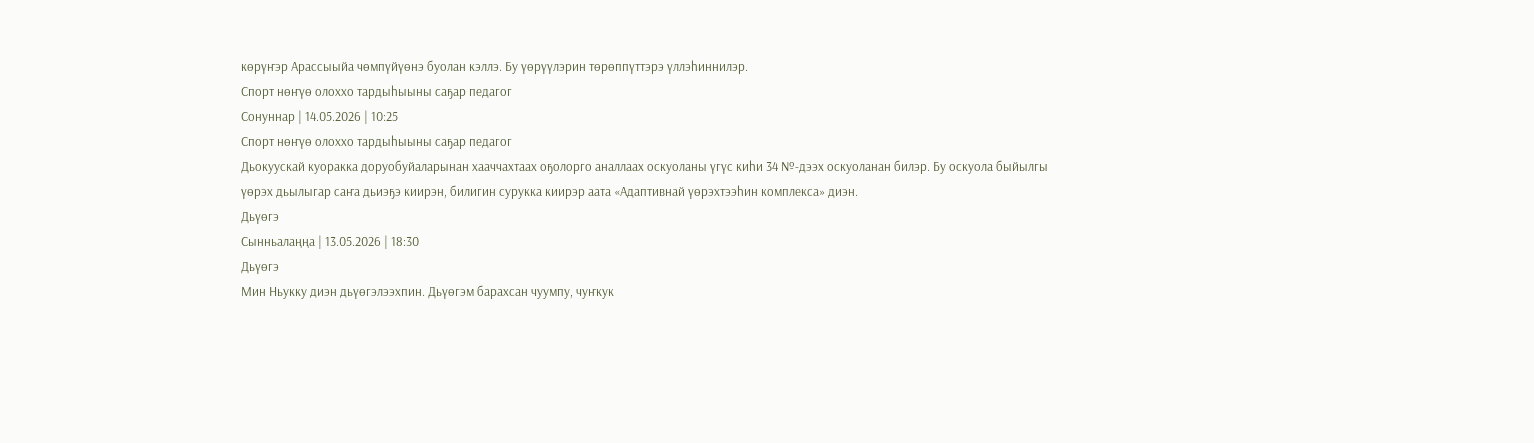көрүҥэр Арассыыйа чөмпүйүөнэ буолан кэллэ. Бу үөрүүлэрин төрөппүттэрэ үллэһиннилэр.
Спорт нөҥүө олоххо тардыһыыны саҕар педагог
Сонуннар | 14.05.2026 | 10:25
Спорт нөҥүө олоххо тардыһыыны саҕар педагог
Дьокуускай куоракка доруобуйаларынан хааччахтаах оҕолорго аналлаах оскуоланы үгүс киһи 34 №-дээх оскуоланан билэр. Бу оскуола быйылгы үөрэх дьылыгар саҥа дьиэҕэ киирэн, билигин сурукка киирэр аата «Адаптивнай үөрэхтээһин комплекса» диэн.
Дьүөгэ
Сынньалаңңа | 13.05.2026 | 18:30
Дьүөгэ
Мин Ньукку диэн дьүөгэлээхпин. Дьүөгэм барахсан чуумпу, чуҥкук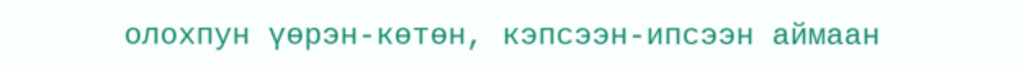олохпун үөрэн-көтөн, кэпсээн-ипсээн аймаан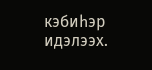кэбиһэр идэлээх.